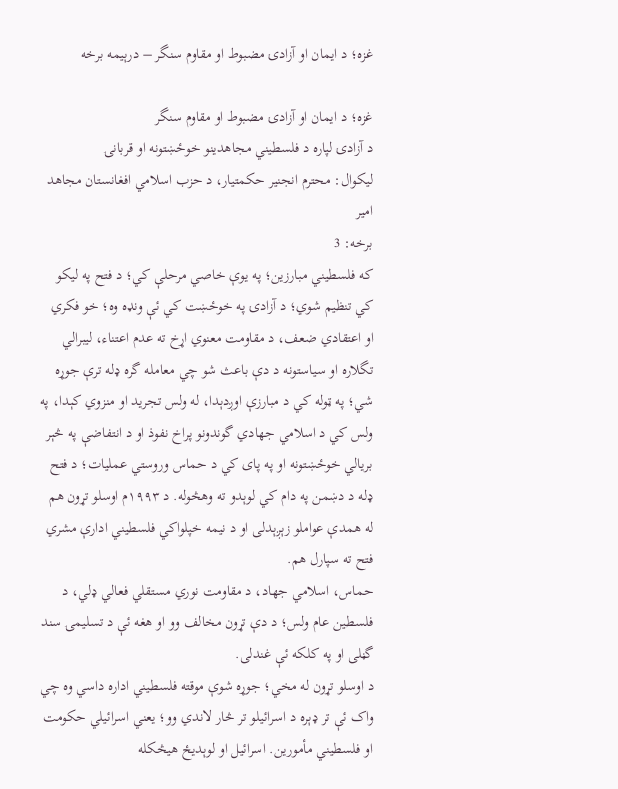غزه؛ د ايمان او آزادۍ مضبوط او مقاوم سنگر – درېیمه برخه

غزه؛ د ايمان او آزادۍ مضبوط او مقاوم سنگر
د آزادۍ لپاره د فلسطيني مجاهدينو خوځښتونه او قربانۍ
لیکوال: محترم انجنیر حکمتیار، د حزب اسلامي افغانستان مجاهد امیر
برخه: 3
كه فلسطيني مبارزين؛ په يوې خاصي مرحلې كي؛ د فتح په ليكو كي تنظيم شوي؛ د آزادۍ په خوځښت كي ئې ونډه وه؛ خو فكري او اعتقادي ضعف، د مقاومت معنوي اړخ ته عدم اعتناء، ليبرالي تگلاره او سياستونه د دې باعث شو چي معامله گره ډله ترې جوړه شي؛ په ټوله كي د مبارزې اوږدېدا، له ولس تجريد او منزوي كېدا، په ولس كي د اسلامي جهادي گوندونو پراخ نفوذ او د انتفاضې په څېر بريالي خوځښتونه او په پاى كي د حماس وروستي عمليات؛ د فتح ډله د دښمن په دام كي لوېدو ته وهڅوله. د ۱۹۹۳م اوسلو تړون هم له همدې عواملو زېږېدلى او د نيمه خپلواكي فلسطيني ادارې مشري فتح ته سپارل هم.
حماس، اسلامي جهاد، د مقاومت نوري مستقلي فعالي ډلي، د فلسطين عام ولس؛ د دې تړون مخالف وو او هغه ئې د تسليمۍ سند گڼلى او په كلكه ئې غندلى.
د اوسلو تړون له مخي؛ جوړه شوې موقته فلسطيني اداره داسي وه چي واک ئې تر ډېره د اسرائيلو تر څار لاندي وو؛ يعني اسرائيلي حكومت او فلسطيني مأمورين. اسرائيل او لوېديځ هيڅکله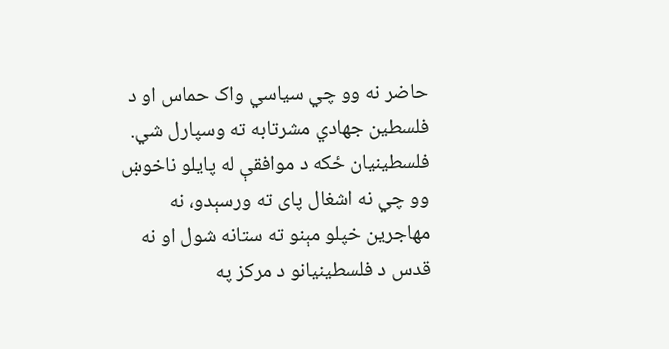حاضر نه وو چي سياسي واک حماس او د فلسطين جهادي مشرتابه ته وسپارل شي.
فلسطينيان ځكه د موافقې له پايلو ناخوښ وو چي نه اشغال پاى ته ورسېدو، نه مهاجرين خپلو مېنو ته ستانه شول او نه قدس د فلسطينيانو د مرکز په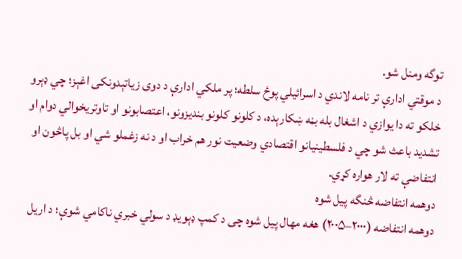توگه ومنل شو.
د موقتي ادارې تر نامه لاندي د اسرائيلي پوځ سلطه؛ پر ملكي ادارې د دوى زياتېدونكى اغېز؛ چي ډېرو خلکو ته دا يوازي د اشغال بله بڼه ښکارېده، د کلونو كلونو بنديزونو، اعتصابونو او تاوتريخوالي دوام او تشديد باعث شو چي د فلسطينيانو اقتصادي وضعيت نور هم خراب او د نه زغملو شي او بل پاڅون او انتفاضې ته لار هواره كړي.
دوهمه انتفاضه څنگه پيل شوه
دوهمه انتفاضه (۲۰۰۰–۲۰۰۵) هغه مهال پیل شوه چی د کمپ ډېويډ د سولي خبري ناکامي شوې؛ د اریل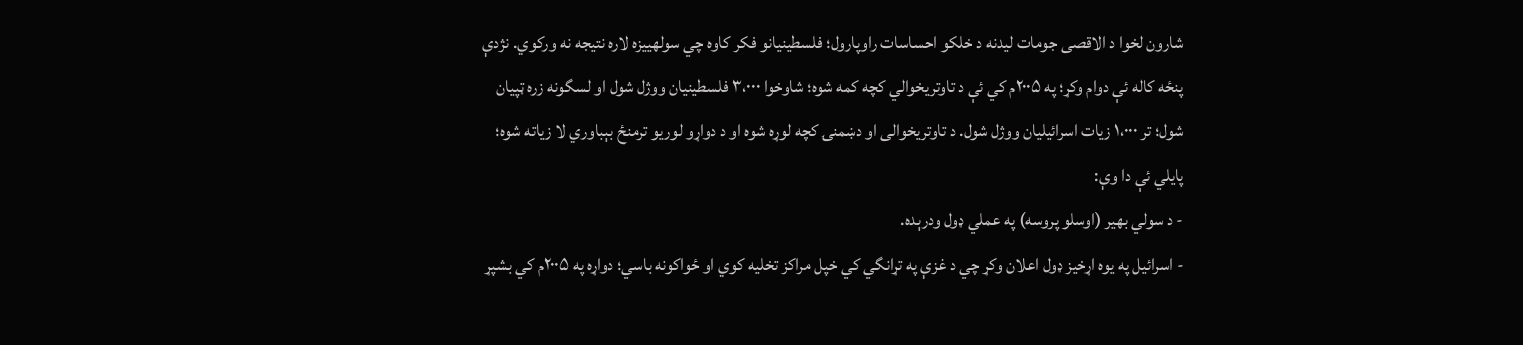شارون لخوا د الاقصی جومات لیدنه د خلکو احساسات راوپارول؛ فلسطینیانو فکر کاوه چي سولهییزه لاره نتیجه نه ورکوي. نژدې پنځه کاله ئې دوام وکړ؛ په ۲۰۰۵م کي ئې د تاوتريخوالي کچه کمه شوه؛ شاوخوا ۳،۰۰۰ فلسطينيان ووژل شول او لسگونه زره ټپيان شول؛ تر ۱،۰۰۰ زيات اسرائيليان ووژل شول. د تاوتريخوالی او دښمنۍ کچه لوړه شوه او د دواړو لوريو ترمنځ بېباوري لا زياته شوه؛ پايلي ئې دا وې:
- د سولي بهير (اوسلو پروسه) په عملي ډول ودرېده.
- اسرائيل په يوه اړخيز ډول اعلان وكړ چي د غزې په تړانگي كي خپل مراكز تخليه كوي او ځواكونه باسي؛ دواړه په ۲۰۰۵م کي بشپړ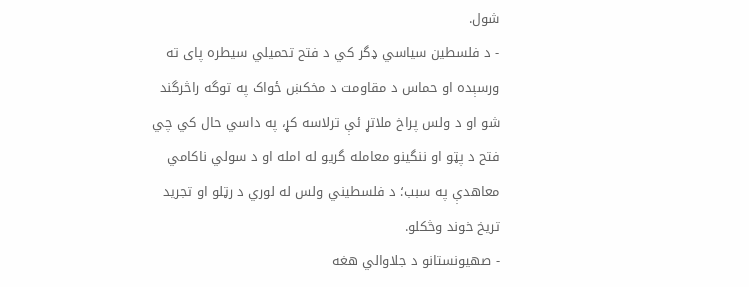شول.
- د فلسطين سياسي ډگر كي د فتح تحميلي سيطره پاى ته ورسېده او حماس د مقاومت د مخکښ ځواک په توگه راڅرگند شو او د ولس پراخ ملاتړ ئې ترلاسه کړ، په داسي حال کي چي فتح د پټو او ننگينو معامله گريو له امله او د سولي ناكامي معاهدې په سبب؛ د فلسطيني ولس له لوري د رټلو او تجريد تريخ خوند وڅكلو.
- صهيونستانو د جلاوالي هغه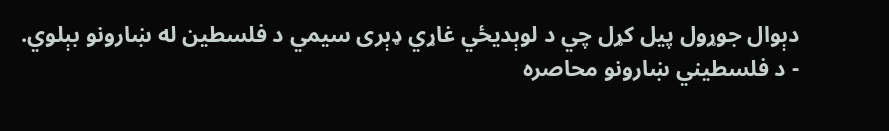دېوال جوړول پيل کړل چي د لوېديځي غاړي ډېری سيمي د فلسطين له ښارونو بېلوي.
- د فلسطيني ښارونو محاصره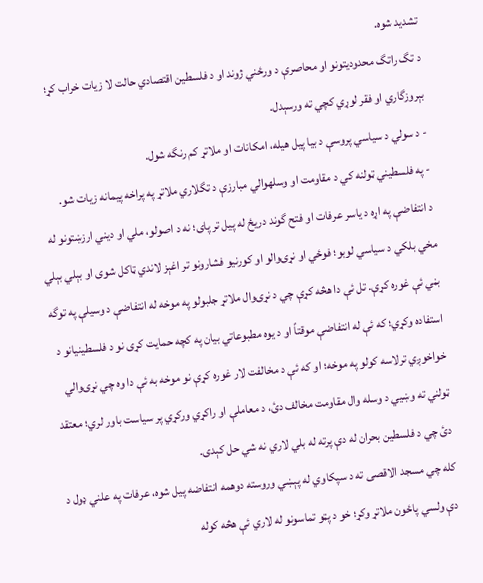تشديد شوه.
د تگ راتگ محدوديتونو او محاصرې د ورځني ژوند او د فلسطين اقتصادي حالت لا زيات خراب کړ؛ بېروزگاري او فقر لوړي کچي ته ورسېدل.
- د سولي د سياسي پروسې د بيا پيل هيله، امکانات او ملاتړ كم رنگه شول.
- په فلسطيني ټولنه کي د مقاومت او وسلهوالي مبارزې د تگلاري ملاتړ په پراخه پيمانه زيات شو.
د انتفاضې په اړه د ياسر عرفات او فتح گوند دريځ له پيل تر پاى؛ نه د اصولو، ملي او ديني ارزښتونو له مخي بلكي د سياسي لوبو؛ فوځي او نړۍوالو او كورنيو فشارونو تر اغېز لاندي ټاكل شوى او بېلي بېلي بڼي ئې غوره كړې. تل ئې دا هڅه كړې چي د نړۍوال ملاتړ جلبولو په موخه له انتفاضې د وسيلې په توگه استفاده وكړي؛ كه ئې له انتفاضې موقتاً او د يوه مطبوعاتي بيان په كچه حمايت كړى نو د فلسطينيانو د خواخوږي ترلاسه كولو په موخه؛ او كه ئې د مخالفت لار غوره كړې نو موخه به ئې دا وه چي نړۍوالي ټولني ته وښيي د وسله وال مقاومت مخالف دئ، د معاملې او راكړي وركړي پر سياست باور لري؛ معتقد دئ چي د فلسطين بحران له دې پرته له بلي لاري نه شي حل كېدى.
کله چي مسجد الاقصى ته د سپكاوي له پېښي وروسته دوهمه انتفاضه پيل شوه، عرفات په علني ډول د دې ولسي پاځون ملاتړ وکړ؛ خو د پټو تماسونو له لاري ئې هڅه کوله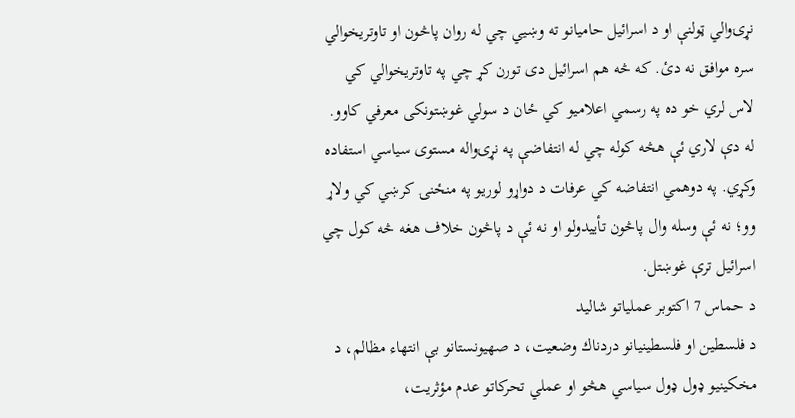نړۍوالي ټولنې او د اسرائيل حاميانو ته وښيي چي له روان پاڅون او تاوتريخوالي سره موافق نه دئ. كه څه هم اسرائيل دى تورن کړ چي په تاوتريخوالي كي لاس لري خو ده په رسمي اعلاميو کي ځان د سولي غوښتونکی معرفي کاوو. له دې لاري ئې هڅه كوله چي له انتفاضې په نړۍواله مستوى سياسي استفاده وكړي. په دوهمي انتفاضه کي عرفات د دواړو لوريو په منځنۍ كرښي كي ولاړ وو؛ نه ئې وسله وال پاڅون تأييدولو او نه ئې د پاڅون خلاف هغه څه كول چي اسرائيل ترې غوښتل.
د حماس 7 اكتوبر عملياتو شاليد
د فلسطين او فلسطينيانو دردناك وضعيت، د صهيونستانو بې انتهاء مظالم، د مخكينيو ډول ډول سياسي هڅو او عملي تحركاتو عدم مؤثريت،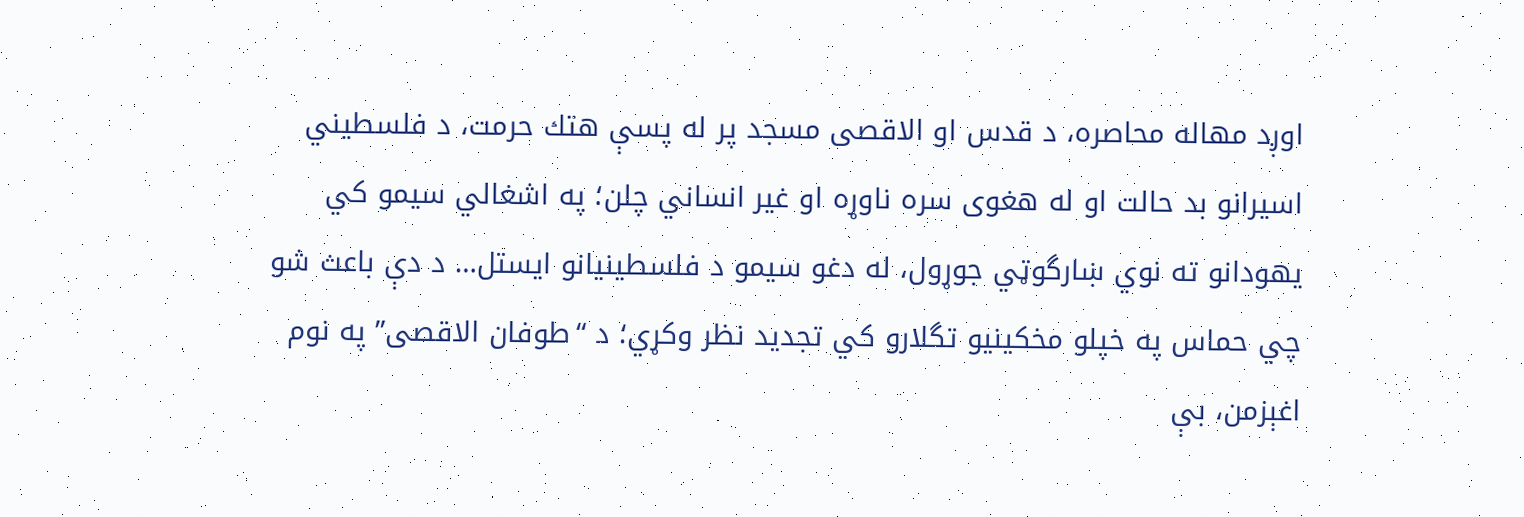اوږد مهاله محاصره، د قدس او الاقصی مسجد پر له پسې هتك حرمت، د فلسطيني اسیرانو بد حالت او له هغوى سره ناوړه او غير انساني چلن؛ په اشغالي سيمو كي يهودانو ته نوي ښارگوټي جوړول، له دغو سيمو د فلسطينيانو ايستل… د دې باعث شو چي حماس په خپلو مخكينيو تگلارو كي تجديد نظر وكړي؛ د “طوفان الاقصی” په نوم اغېزمن، بې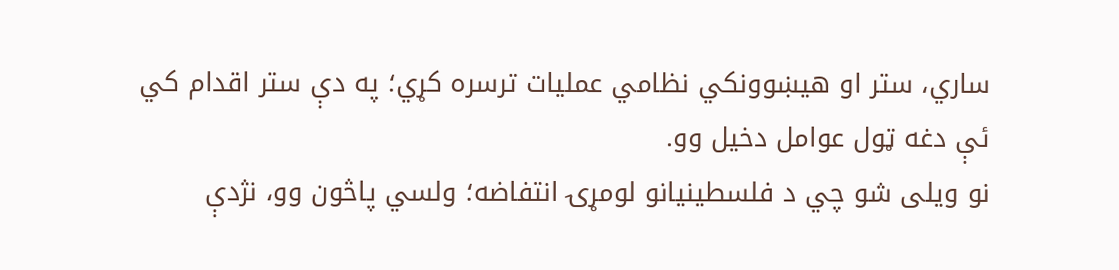ساري، ستر او هيښوونكي نظامي عمليات ترسره كړي؛ په دې ستر اقدام كي ئې دغه ټول عوامل دخيل وو.
نو ويلى شو چي د فلسطينيانو لومړۍ انتفاضه؛ ولسي پاڅون وو، نژدې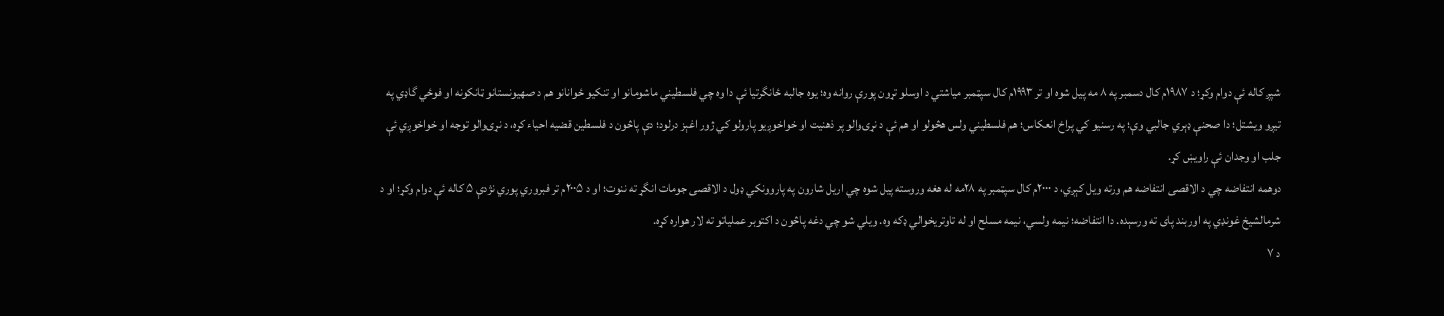شپږ كاله ئې دوام وكړ؛ د ۱۹۸۷م كال دسمبر په ۸ مه پيل شوه او تر ۱۹۹۳م كال سپټمبر مياشتي د اوسلو تړون پورې روانه وه؛ يوه جالبه ځانگرتيا ئې دا وه چي فلسطيني ماشومانو او تنكيو ځوانانو هم د صهيونستانو ټانكونه او فوځي گاډي په تيږو ويشتل؛ دا صحنې ډېري جالبي وې؛ په رسنيو كي پراخ انعكاس؛ هم فلسطيني ولس هڅولو او هم ئې د نړۍوالو پر ذهنيت او خواخوږيو پارولو كي ژور اغېز درلود؛ دې پاڅون د فلسطين قضيه احياء كړه، د نړۍوالو توجه او خواخوږي ئې جلب او وجدان ئې راویښ كړ.
دوهمه انتفاضه چي د الاقصی انتفاضه هم ورته ويل کېږي، د ۲۰۰۰م كال سپټمبر په ۲۸مه له هغه وروسته پيل شوه چي اريل شارون په پاروونكي ډول د الاقصی جومات انگړ ته ننوت؛ او د ۲۰۰۵م تر فبروري پوري نژدې ۵ کاله ئې دوام وكړ؛ او د شرمالشيخ غونډي په اوربند پاى ته ورسېده. دا انتفاضه؛ نیمه ولسي، نیمه مسلح او له تاوتریخوالي ډكه وه. ويلي شو چي دغه پاڅون د اكتوبر عملياتو ته لار هواره كړه.
د ۷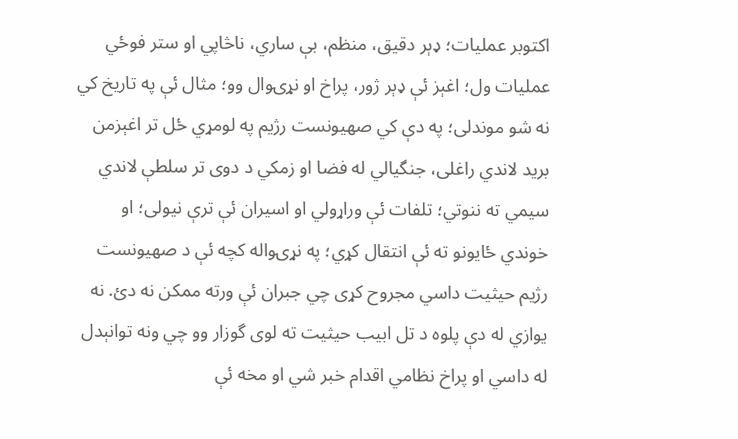اکتوبر عملیات؛ ډېر دقيق، منظم، بې ساري، ناڅاپي او ستر فوځي عمليات ول؛ اغېز ئې ډېر ژور، پراخ او نړۍوال وو؛ مثال ئې په تاريخ كي نه شو موندلى؛ په دې كي صهيونست رژيم په لومړي ځل تر اغېزمن بريد لاندي راغلى، جنگيالي له فضا او زمكي د دوى تر سلطې لاندي سيمي ته ننوتي؛ تلفات ئې وراړولي او اسيران ئې ترې نيولى؛ او خوندي ځايونو ته ئې انتقال كړي؛ په نړۍواله كچه ئې د صهيونست رژيم حيثيت داسي مجروح كړى چي جبران ئې ورته ممكن نه دئ. نه يوازي له دې پلوه د تل ابيب حيثيت ته لوى گوزار وو چي ونه توانېدل له داسي او پراخ نظامي اقدام خبر شي او مخه ئې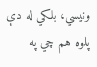ونيسي، بلكي له دې پلوه هم چي په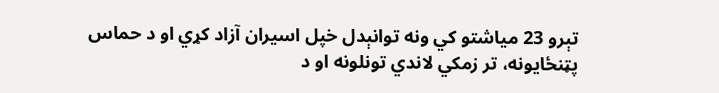تېرو 23 مياشتو كي ونه توانېدل خپل اسيران آزاد كړي او د حماس پټنځايونه، تر زمكي لاندي تونلونه او د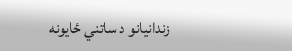زندانيانو د ساتني ځايونه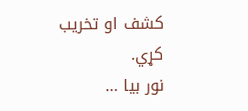كشف او تخريب كړي.
نور بیا …